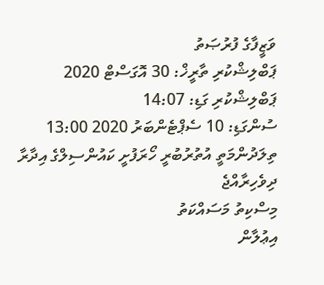ވަޒީފާގެ ފުރުޞަތު
ޕަބްލިޝްކުރި ތާރީޚް: 30 އޮގަސްޓް 2020
ޕަބްލިޝްކުރި ގަޑި: 14:07
ސުންގަޑި: 10 ސެޕްޓެންބަރު 2020 13:00
ތިލަދުންމަތީ އުތުރުބުރީ ހޯރަފުށީ ކައުންސިލްގެ އިދާރާ
ދިވެހިރާއްޖެ
މިސްކިތު މަސައްކަތު
އިޢުލާން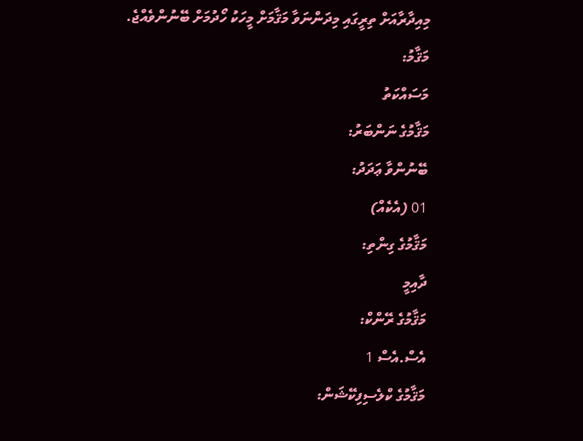މިއިދާރާއަށް ތިރީގައި މިދަންނަވާ މަޤާމަށް މީހަކު ހޯދުމަށް ބޭނުންވެއްޖެ.
މަޤާމު:
މަސައްކަތު
މަޤާމުގެ ނަންބަރު:
ބޭނުންވާ ޢަދަދު:
01 (އެކެއް)
މަޤާމުގެ ގިންތި:
ދާއިމީ
މަޤާމުގެ ރޭންކް:
އެސް.އެސް 1
މަޤާމުގެ ކްލެސިފިކޭޝަން: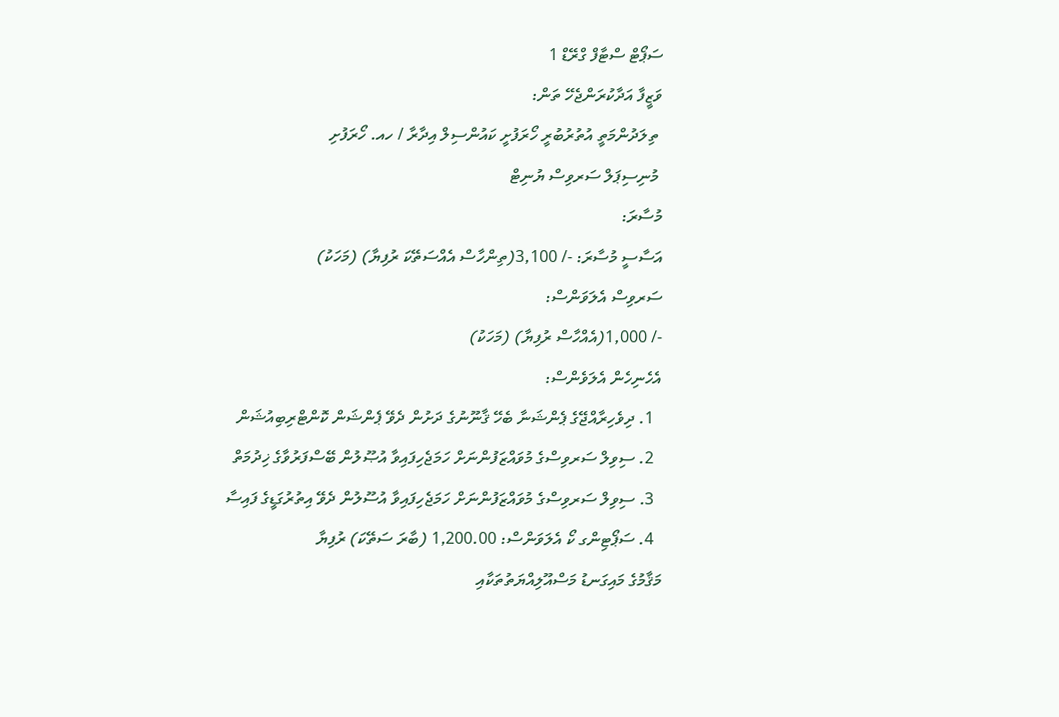ސަޕޯޓް ސްޓާފް ގްރޭޑް 1
ވަޒީފާ އަދާކުރަންޖެހޭ ތަން:
 ތިލަދުންމަތީ އުތުރުބުރީ ހޯރަފުށީ ކައުންސިލް އިދާރާ / ހއ. ހޯރަފުށި
 މުނިސިޕަލް ސަރވިސް ޔުނިޓް
މުސާރަ:
އަސާސީ މުސާރަ: -/ 3,100(ތިންހާސް އެއްސަތޭކަ ރުފިޔާ) (މަހަކު)
ސަރވިސް އެލަވަންސް:
-/ 1,000(އެއްހާސް ރުފިޔާ) (މަހަކު)
އެހެނިހެން އެލަވެންސް:
  1. ދިވެހިރާއްޖޭގެ ޕެންޝަނާ ބެހޭ ޤާނޫނުގެ ދަށުން ދެވޭ ޕެންޝަން ކޮންޓްރިބިއުޝަން
  2. ސިވިލް ސަރވިސްގެ މުވައްޒަފުންނަށް ހަމަޖެހިފައިވާ އުޞޫލުން ބޭސްފަރުވާގެ ޚިދުމަތް
  3. ސިވިލް ސަރވިސްގެ މުވައްޒަފުންނަށް ހަމަޖެހިފައިވާ އުސޫލުން ދެވޭ އިތުރުގަޑީގެ ފައިސާ
  4. ސަޕޯޓިންގ ކޯ އެލަވަންސް: 1,200.00 (ބާރަ ސަތޭކަ) ރުފިޔާ
މަޤާމުގެ މައިގަނޑު މަސްއޫލިއްޔަތުތަކާއި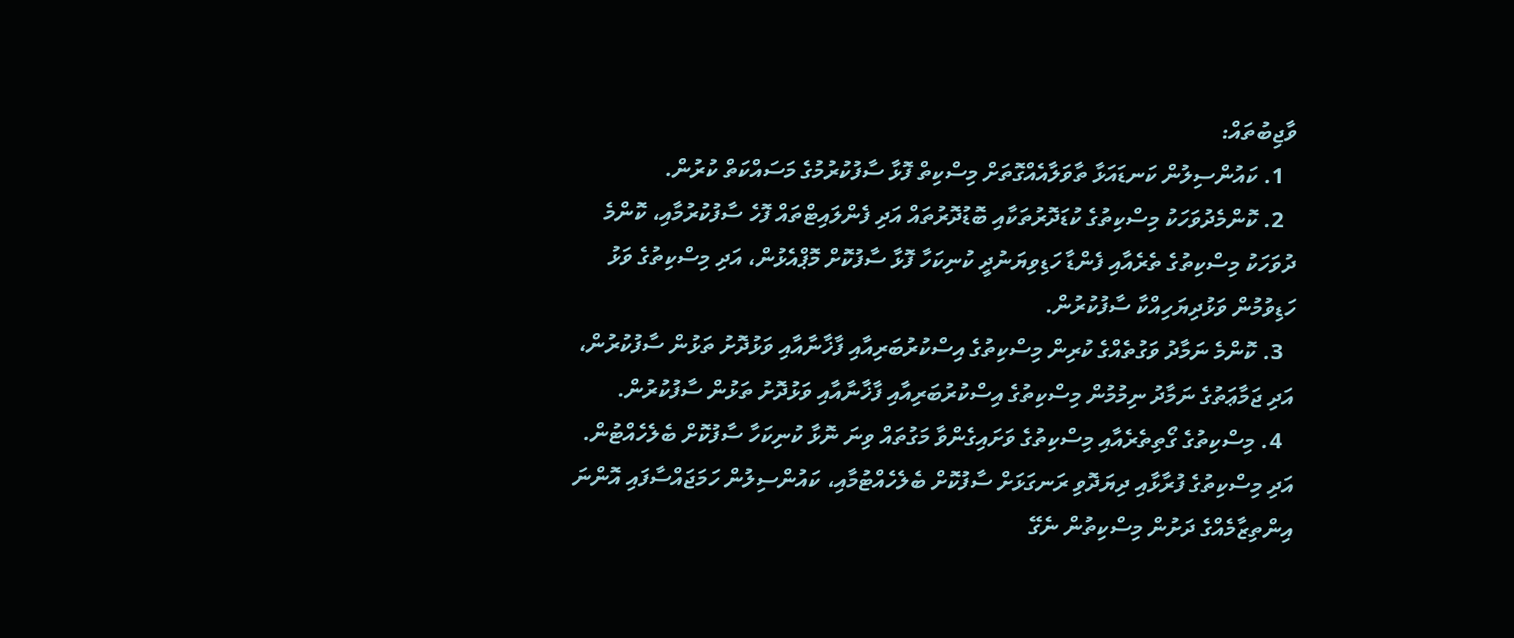ވާޖިބުތައް:
  1. ކައުންސިލުން ކަނޑައަޅާ ތާވަލާއެއްގޮތަށް މިސްކިތް ފޮޅާ ސާފުކުރުމުގެ މަސައްކަތް ކުރުން.
  2. ކޮންމެދުވަހަކު މިސްކިތުގެ ކުޑަދޮރުތަކާއި ބޮޑުދޮރުތައް އަދި ފެންލައިޓްތައް ފޮހެ ސާފުކުރުމާއި، ކޮންމެ ދުވަހަކު މިސްކިތުގެ ތެރެއާއި ފެންޑާ ހަޑިވިޔަނުދީ ކުނިކަހާ ފޮޅާ ސާފުކޮށް މޮޕްއެޅުން، އަދި މިސްކިތުގެ ވަޅު ހަޑިވުމުން ވަޅުދިޔަހިއްކާ ސާފުކުރުން.
  3. ކޮންމެ ނަމާދު ވަގުތެއްގެ ކުރިން މިސްކިތުގެ އިސްކުރުބަރިއާއި ފާޚާނާއާއި ވަޅުދޮށު ތަޅުން ސާފުކުރުން، އަދި ޖަމާޢަތުގެ ނަމާދު ނިމުމުން މިސްކިތުގެ އިސްކުރުބަރިއާއި ފާޚާނާއާއި ވަޅުދޮށު ތަޅުން ސާފުކުރުން.
  4. މިސްކިތުގެ ގޯތިތެރެއާއި މިސްކިތުގެ ވަށައިގެންވާ މަގުތައް ވިނަ ނޮޅާ ކުނިކަހާ ސާފުކޮށް ބެލެހެއްޓުން. އަދި މިސްކިތުގެ ފުރާޅާއި ދިޔަދޮވި ރަނގަޅަށް ސާފުކޮށް ބެލެހެއްޓުމާއި، ކައުންސިލުން ހަމަޖައްސާފައި އޮންނަ އިންތިޒާމެއްގެ ދަށުން މިސްކިތުން ނެގޭ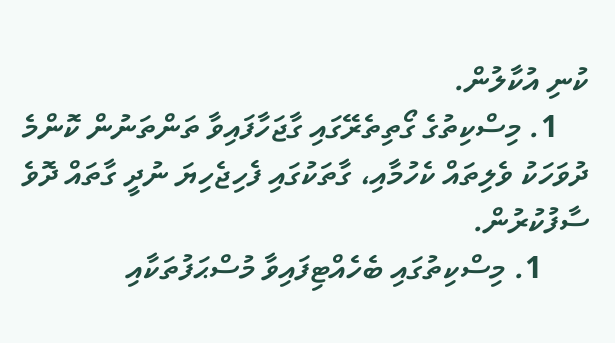ކުނި އުކާލުން.
    1. މިސްކިތުގެ ގޯތިތެރޭގައި ގާޖަހާފައިވާ ތަންތަނުން ކޮންމެ ދުވަހަކު ވެލިތައް ކެހުމާއި، ގާތަކުގައި ފެހިޖެހިޔަ ނުދީ ގާތައް ދޮވެ ސާފުކުރުން.
      1. މިސްކިތުގައި ބެހެއްޓިފައިވާ މުސްޙަފުތަކާއި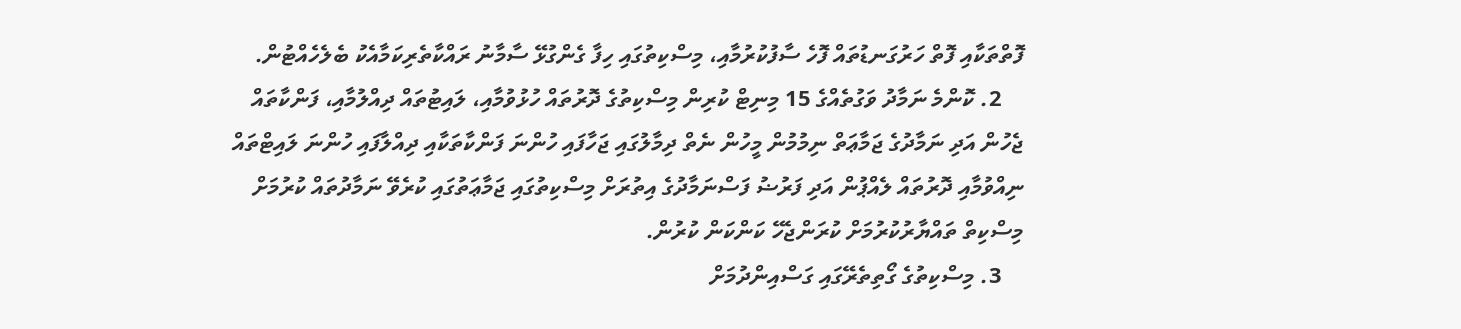ފޮތްތަކާއި ފޮތް ހަރުގަނޑުތައް ފޮހެ ސާފުކުރުމާއި، މިސްކިތުގައި ހިފާ ގެންގުޅޭ ސާމާނު ރައްކާތެރިކަމާއެކު ބެލެހެއްޓުން.
    2. ކޮންމެ ނަމާދު ވަގުތެއްގެ 15 މިނިޓް ކުރިން މިސްކިތުގެ ދޮރުތައް ހުޅުވުމާއި، ލައިޓުތައް ދިއްލުމާއި، ފަންކާތައް ޖެހުން އަދި ނަމާދުގެ ޖަމާޢަތް ނިމުމުން މީހުން ނެތް ދިމާލުގައި ޖަހާފައި ހުންނަ ފަންކާތަކާއި ދިއްލާފައި ހުންނަ ލައިޓްތައް ނިއްވުމާއި ދޮރުތައް ލެއްޕުން އަދި ފަރުޟު ފަސްނަމާދުގެ އިތުރަށް މިސްކިތުގައި ޖަމާޢަތުގައި ކުރެވޭ ނަމާދުތައް ކުރުމަށް މިސްކިތް ތައްޔާރުކުރުމަށް ކުރަންޖެހޭ ކަންކަން ކުރުން.
    3. މިސްކިތުގެ ގޯތިތެރޭގައި ގަސްއިންދުމަށް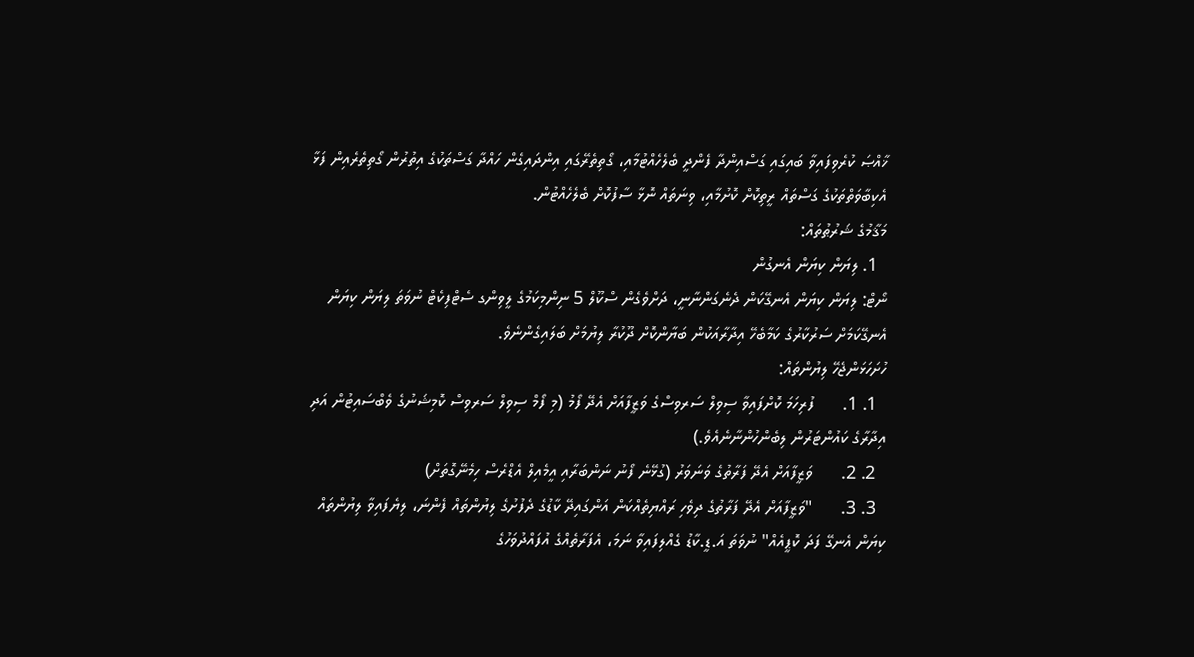ޚާއްޞަ ކުރެވިފައިވާ ބައިގައި ގަސްއިންދާ ފެންދީ ބެލެހެއްޓުމާއި، ގޯތިތެރޭގައި އިންދައިގެން ހައްދާ ގަސްތަކުގެ އިތުރުން ގޯތިތެރެއިން ފަޅާ އެކިބާވަތްތަކުގެ ގަސްތައް ރީތިކޮށް ކޮށުމާއި، ވިނަތައް ނޮޅާ ސާފުކޮށް ބެލެހެއްޓުން.
މަޤާމުގެ ޝަރުޠުތައް:
  1. ލިޔަން ކިޔަން އެނގުން
ނޯޓް: ލިޔަން ކިޔަން އެނގޭކަން ދެނެގަންނާނީ، ދަށްވެގެން ސްކޫލް 5 ނިންމިކަމުގެ ލީވިންގ ސެޓްފިކެޓް ނުވަތަ ލިޔަން ކިޔަން އެނގޭކަމަށް ސަރުކާރުގެ ކަމާބެހޭ އިދާރާއަކުން ބަޔާންކޮށް ދޫކުރާ ލިޔުމަށް ބަލައިގެންނެވެ.
ހުށަހަޅަންޖެހޭ ލިޔުންތައް:
  1. 1.      ފުރިހަމަ ކޮށްފައިވާ ސިވިލް ސަރވިސްގެ ވަޒީފާއަށް އެދޭ ފޯމު (މި ފޯމް ސިވިލް ސަރވިސް ކޮމިޝަނުގެ ވެބްސައިޓުން އަދި އިދާރާގެ ކައުންޓަރުން ލިބެންހުންނާނެއެވެ.)
  2. 2.      ވަޒީފާއަށް އެދޭ ފަރާތުގެ ވަނަވަރު (ގުޅޭނެ ފޯނު ނަންބަރާއި އީމެއިލް އެޑްރެސް ހިމެނޭގޮތަށް)
  3. 3.      "ވަޒީފާއަށް އެދޭ ފަރާތުގެ ދިވެހި ރައްޔިތެއްކަން އަންގައިދޭ ކާޑުގެ ދެފުށުގެ ލިޔުންތައް ފެންނަ، ލިޔެފައިވާ ލިޔުންތައް ކިޔަން އެނގޭ ފަދަ ކޮޕީއެއް" ނުވަތަ އަ.ޑީ.ކާޑު ގެއްލިފައިވާ ނަމަ، އެފަރާތެއްގެ އުފައްދުވަހުގެ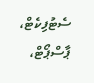ސެޓުފިކެޓް، ޕާސްޕޯޓް،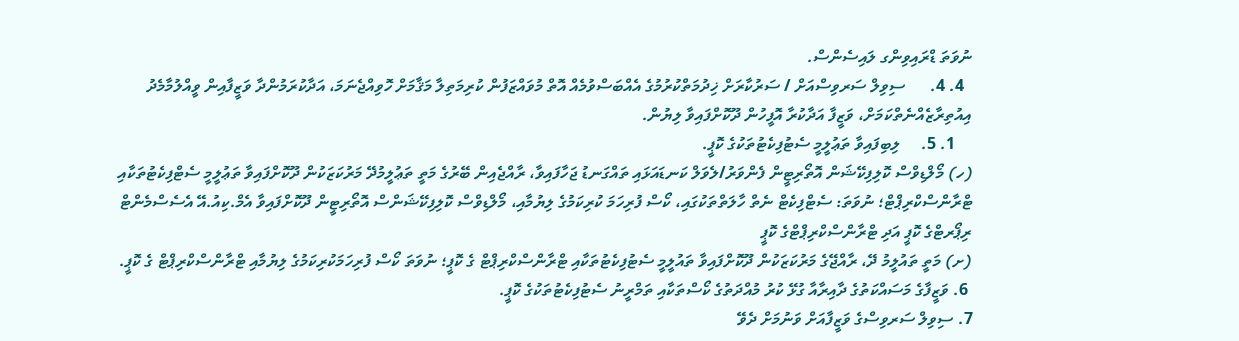ނުވަތަ ޑްރައިވިންގ ލައިސެންސް.
  4. 4.      ސިވިލް ސަރވިސްއަށް / ސަރުކާރަށް ޚިދުމަތްކުރުމުގެ އެއްބަސްވުމެއް އޮތް މުވައްޒަފުން ކުރިމަތިލާ މަޤާމަށް ހޮވިއްޖެނަމަ، އަދާކުރަމުންދާ ވަޒީފާއިން ވީއްލުމާމެދު އިއުތިރާޒެއްނެތްކަމަށް، ވަޒީފާ އަދާކުރާ އޮފީހުން ދޫކޮށްފައިވާ ލިޔުން.
    1. 5.     ލިބިފައިވާ ތަޢުލީމީ ސެޓުފިކެޓުތަކުގެ ކޮޕީ.
(ހ) މޯލްޑިވްސް ކޮލިފިކޭޝަން އޮތޯރިޓީން ފެންވަރު/ލެވަލް ކަނޑައަޅައި ތައްގަނޑު ޖަހާފައިވާ، ރާއްޖެއިން ބޭރުގެ މަތީ ތަޢުލީމުދޭ މަރުކަޒަކުން ދޫކޮށްފައިވާ ތަޢުލީމީ ސެޓްފިކެޓުތަކާއި ޓްރާންސްކްރިޕްޓް؛ ނުވަތަ: ސެޓްފިކެޓް ނެތް ހާލަތްތަކުގައި، ކޯސް ފުރިހަމަ ކުރިކަމުގެ ލިޔުމާއި، މޯލްޑިވްސް ކޮލިފިކޭޝަންސް އޮތޯރިޓީން ދޫކޮށްފައިވާ އެމް.ކިއު.އޭ އެސެސްމެންޓް ރިޕޯރޓްގެ ކޮޕީ އަދި ޓްރާންސްކްރިޕްޓްގެ ކޮޕީ
(ށ) މަތީ ތައުލީމު ދޭ، ރާއްޖޭގެ މަރުކަޒަކުން ދޫކޮށްފައިވާ ތައުލީމީ ސެޓުފިކެޓުތަކާއި ޓްރާންސްކްރިޕްޓް ގެ ކޮޕީ؛ ނުވަތަ ކޯސް ފުރިހަމަކުރިކަމުގެ ލިޔުމާއި ޓްރާންސްކްރިޕްޓް ގެ ކޮޕީ.
 6. ވަޒީފާގެ މަސައްކަތުގެ ދާއިރާއާ ގުޅޭ ކުރު މުއްދަތުގެ ކޯސްތަކާއި ތަމްރީނު ސެޓުފިކެޓުތަކުގެ ކޮޕީ.
7. ސިވިލް ސަރވިސްގެ ވަޒީފާއަށް ވަނުމަށް ދެވޭ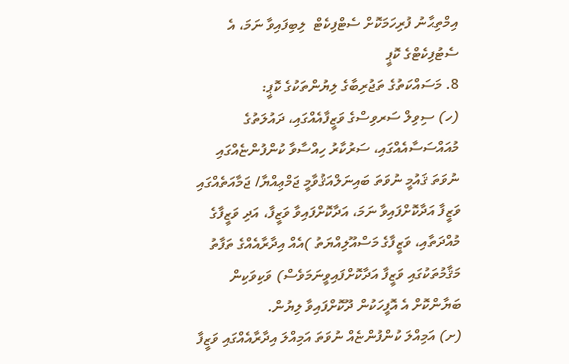އިމްތިޙާނު ފުރިހަމަކޮށް ސެޓްފިކެޓް  ލިބިފައިވާ ނަމަ، އެ ސެޓުފިކެޓްގެ ކޮޕީ
8. މަސައްކަތުގެ ތަޖުރިބާގެ ލިޔުންތަކުގެ ކޮޕީ:
(ހ) ސިވިލް ސަރވިސްގެ ވަޒީފާއެއްގައި، ދައުލަތުގެ މުއައްސަސާއެއްގައި، ސަރުކާރު ހިއްސާވާ ކުންފުންޏެއްގައި ނުވަތަ ޤައުމީ ނުވަތަ ބައިނަލްއަޤުވާމީ ޖަމްޢިއްޔާ/ ޖަމާއަތެއްގައި ވަޒީފާ އަދާކޮށްފައިވާ ނަމަ، އަދާކޮށްފައިވާ ވަޒީފާ، އަދި ވަޒީފާގެ މުއްދަތާއި، ވަޒީފާގެ މަސްއޫލިއްޔަތު )އެއް އިދާރާއެއްގެ ތަފާތު މަޤާމުތަކުގައި ވަޒީފާ އަދާކޮށްފައިވީނަމަވެސް) ވަކިވަކިން ބަޔާންކޮށް އެ އޮފީހަކުން ދޫކޮށްފައިވާ ލިޔުން.
(ށ) އަމިއްލަ ކުންފުންޏެއް ނުވަތަ އަމިއްލަ އިދާރާއެއްގައި ވަޒީފާ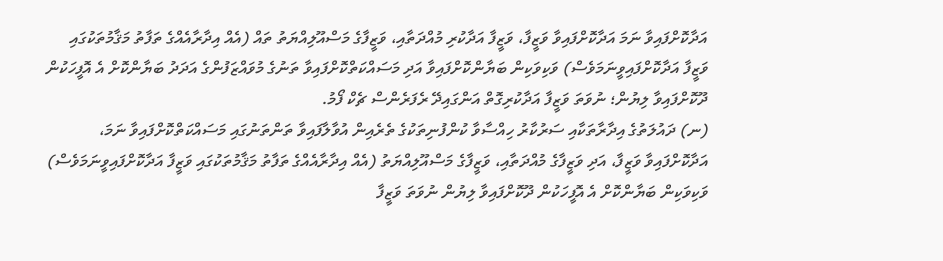އަދާކޮށްފައިވާ ނަމަ އަދާކޮށްފައިވާ ވަޒީފާ، ވަޒީފާ އަދާކުރި މުއްދަތާއި، ވަޒީފާގެ މަސްއޫލިއްޔަތު ތައް (އެއް އިދާރާއެއްގެ ތަފާތު މަޤާމުތަކުގައި ވަޒީފާ އަދާކޮށްފައިވީނަމަވެސް) ވަކިވަކިން ބަޔާންކޮށްފައިވާ އަދި މަސައްކަތްކޮށްފައިވާ ތަނުގެ މުވައްޒަފުންގެ އަދަދު ބަޔާންކޮށް އެ އޮފީހަކުން ދޫކޮށްފައިވާ ލިޔުން؛ ނުވަތަ ވަޒީފާ އަދާކުރިގޮތް އަންގައިދޭ ރެފަރެންސް ޗެކް ފޯމު.
(ނ) ދައުލަތުގެ އިދާރާތަކާއި ސަރުކާރު ހިއްސާވާ ކުންފުނިތަކުގެ ތެރެއިން އުވާލާފައިވާ ތަންތަނުގައި މަސައްކަތްކޮށްފައިވާ ނަމަ، އަދާކޮށްފައިވާ ވަޒީފާ، އަދި ވަޒީފާގެ މުއްދަތާއި، ވަޒީފާގެ މަސްއޫލިއްޔަތު (އެއް އިދާރާއެއްގެ ތަފާތު މަޤާމުތަކުގައި ވަޒީފާ އަދާކޮށްފައިވީނަމަވެސް) ވަކިވަކިން ބަޔާންކޮށް އެ އޮފީހަކުން ދޫކޮށްފައިވާ ލިޔުން ނުވަތަ ވަޒީފާ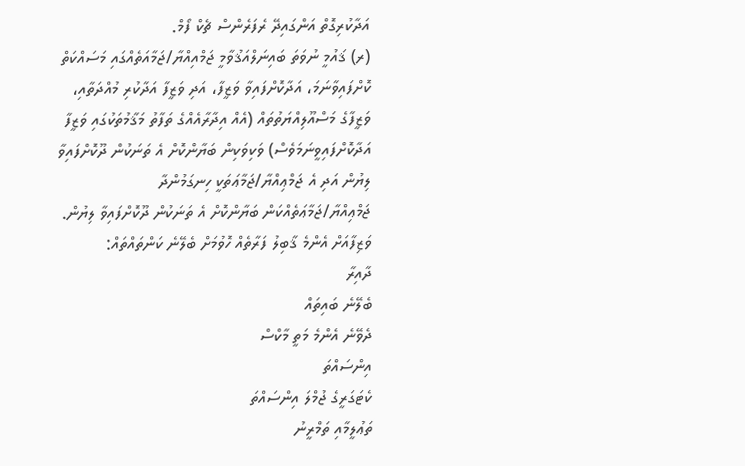އަދާކުރިގޮތް އަންގައިދޭ ރެފަރެންސް ޗެކް ފޯމް.
(ރ) ޤައުމީ ނުވަތަ ބައިނަލްއަޤުވާމީ ޖަމްއިއްޔާ/ޖަމާއަތެއްގައި މަސައްކަތް ކޮށްފައިވާނަމަ، އަދާކޮށްފައިވާ ވަޒީފާ، އަދި ވަޒީފާ އަދާކުރި މުއްދަތާއި، ވަޒީފާގެ މަސްއޫލިއްޔަތުތައް (އެއް އިދާރާއެއްގެ ތަފާތު މަޤާމުތަކުގައި ވަޒީފާ އަދާކޮށްފައިވީނަމަވެސް) ވަކިވަކިން ބަޔާންކޮށް އެ ތަނަކުން ދޫކޮށްފައިވާ ލިޔުން އަދި އެ ޖަމްޢިއްޔާ/ޖަމާޢަތަކީ ހިނގަމުންދާ ޖަމްޢިއްޔާ/ޖަމާޢަތެއްކަން ބަޔާންކޮށް އެ ތަނަކުން ދޫކޮށްފައިވާ ލިޔުން.
ވަޒިފާއަށް އެންމެ ޤާބިލު ފަރާތެއް ހޮވުމަށް ބެލޭނެ ކަންތައްތައް:
ދާއިރާ
ބެލޭނެ ބައިތައް
ދެވޭނެ އެންމެ މަތީ މާކްސް
އިންސައްތަ
ކެޓަގަރީގެ ޖުމްލަ އިންސައްތަ
ތަޢުލީމާއި ތަމްރީނު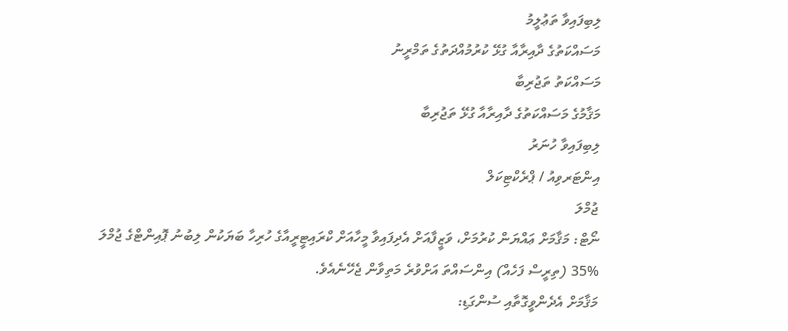ލިބިފައިވާ ތަޢުލީމު
މަސައްކަތުގެ ދާއިރާއާ ގުޅޭ ކުރުމުއްދަތުގެ ތަމްރީނު
މަސައްކަތު ތަޖުރިބާ
މަޤާމުގެ މަސައްކަތުގެ ދާއިރާއާ ގުޅޭ ތަޖުރިބާ
ލިބިފައިވާ ހުނަރު
އިންޓަރވިއު / ޕްރެކްޓިކަލް
ޖުމްލަ
ނޯޓް: މަޤާމަށް ޢައްޔަން ކުރުމަށް، ވަޒީފާއަށް އެދިފައިވާ މީހާއަށް ކްރައިޓީރީއާގެ ހުރިހާ ބަޔަކުން ލިބުނު ޕޮއިންޓްގެ ޖުމްލަ %35 (ތިރީސް ފަހެއް) އިންސައްތަ އަށްވުރެ މަތިވާން ޖެހޭނެއެވެ.
މަޤާމަށް އެދެންވީގޮތާއި ސުންގަޑި: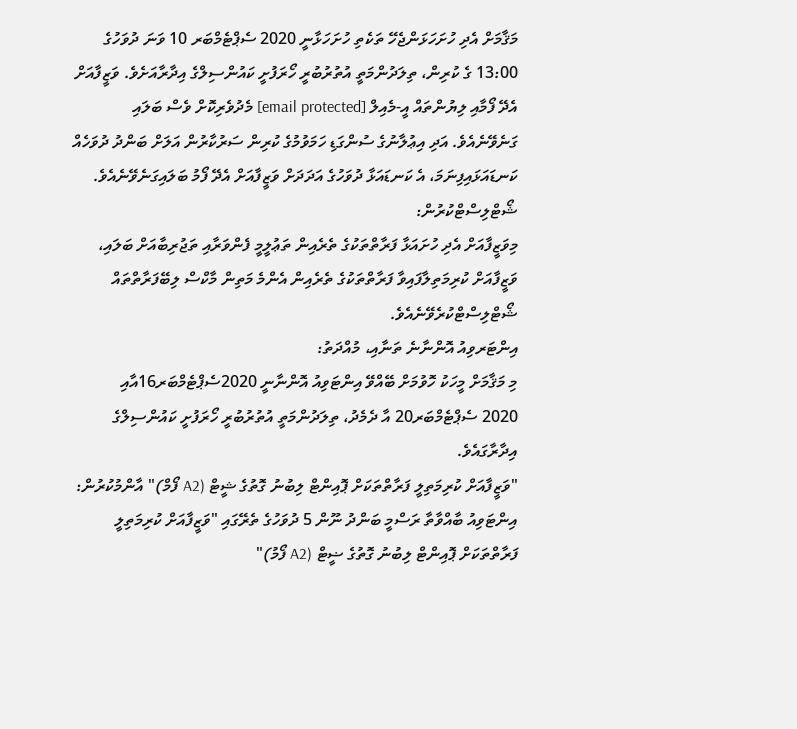މަޤާމަށް އެދި ހުށަހަޅަންޖެހޭ ތަކެތި ހުށަހަޅާނީ 2020 ސެޕްޓެމްބަރ 10 ވަނަ ދުވަހުގެ 13:00 ގެ ކުރިން، ތިލަދުންމަތީ އުތުރުބުރީ ހޯރަފުށީ ކައުންސިލްގެ އިދާރާއަށެވެ. ވަޒީފާއަށް އެދޭ ފޯމާއި ލިޔުންތައް އީ-މެއިލް [email protected] މެދުވެރިކޮށް ވެސް ބަލައި ގަނެވޭނެއެވެ. އަދި އިޢުލާނުގެ ސުންގަޑި ހަމަވުމުގެ ކުރިން ސަރުކާރުން އަލަށް ބަންދު ދުވަހެއް ކަނޑައަޅައިފިނަމަ، އެ ކަނޑައަޅާ ދުވަހުގެ އަދަދަށް ވަޒީފާއަށް އެދޭ ފޯމު ބަލައިގަނެވޭނެއެވެ.
ޝޯޓްލިސްޓްކުރުން:
މިވަޒީފާއަށް އެދި ހުށައަޅާ ފަރާތްތަކުގެ ތެރެއިން ތަޢުލީމީ ފެންވަރާއި ތަޖުރިބާއަށް ބަލައި، ވަޒީފާއަށް ކުރިމަތިލާފައިވާ ފަރާތްތަކުގެ ތެރެއިން އެންމެ މަތިން މާކްސް ލިބޭފަރާތްތައް ޝޯޓްލިސްޓްކުރެވޭނެއެވެ.
އިންޓަރވިއު އޮންނާނެ ތަނާއި، މުއްދަތު:
މި މަޤާމަށް މީހަކު ހޮވުމަށް ބޭއްވޭ އިންޓަވިއު އޮންނާނީ 2020ސެޕްޓެމްބަރ16އާއި
2020 ސެޕްޓެމްބަރ20 އާ ދެމެދު، ތިލަދުންމަތީ އުތުރުބުރީ ހޯރަފުށީ ކައުންސިލްގެ އިދާރާގައެވެ.
"ވަޒީފާއަށް ކުރިމަތިލީ ފަރާތްތަކަށް ޕޮއިންޓް ލިބުނު ގޮތުގެ ޝީޓް (A2 ފޯމް)" އާންމުކުރުން:
އިންޓަވިއު ބާއްވާތާ ރަސްމީ ބަންދު ނޫން 5 ދުވަހުގެ ތެރޭގައި "ވަޒީފާއަށް ކުރިމަތިލީ ފަރާތްތަކަށް ޕޮއިންޓް ލިބުނު ގޮތުގެ ޟީޓް (A2 ފޯމު)"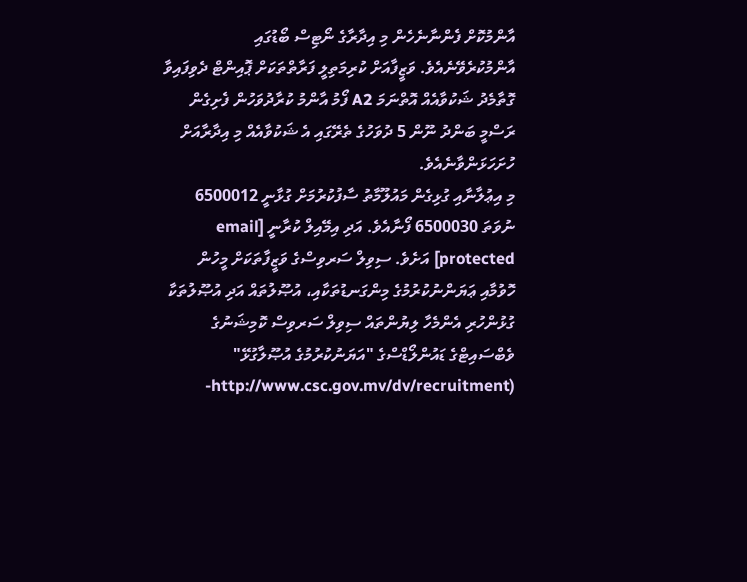އާންމުކޮށް ފެންނާނެހެން މި އިދާރާގެ ނޯޓިސް ބޯޑުގައި އާންމުކުރެވޭނެއެވެ. ވަޒީފާއަށް ކުރިމަތިލީ ފަރާތްތަކަށް ޕޮއިންޓް ދެވިފައިވާ ގޮތާމެދު ޝަކުވާއެއް އޮތްނަމަ A2 ފޯމު އާންމު ކުރާދުވަހުން ފެށިގެން ރަސްމީ ބަންދު ނޫން 5 ދުވަހުގެ ތެރޭގައި އެ ޝަކުވާއެއް މި އިދާރާއަށް ހުށަހަޅަންވާނެއެވެ.
މި އިޢުލާނާއި ގުޅިގެން މައުލޫމާތު ސާފުކުރުމަށް ގުޅާނީ 6500012 ނުވަތަ 6500030 ފޯނާއެވެ. އަދި އިމޭއިލް ކުރާނީ [email protected] އަށެވެ. ސިވިލް ސަރވިސްގެ ވަޒީފާތަކަށް މީހުން ހޮވުމާއި ޢަޔަންނުކުރުމުގެ މިންގަނޑުތަކާއި، އުޞޫލުތައް އަދި އުޞޫލުތަކާ ގުޅުންހުރި އެންމެހާ ލިޔުންތައް ސިވިލް ސަރވިސް ކޮމިޝަނުގެ ވެބްސައިޓްގެ ޑައުންލޯޑްސްގެ "އަޔަނުކުރުމުގެ އުޞޫލާގުޅޭ" (http://www.csc.gov.mv/dv/recruitment-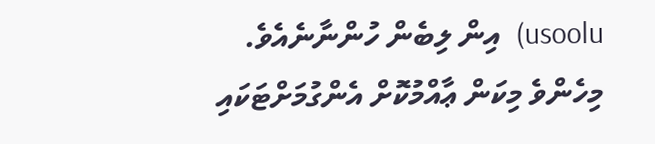usoolu)  އިން ލިބެން ހުންނާނެއެވެ.
މިހެންވެ މިކަން ޢާއްމުކޮށް އެންގުމަށްޓަކައި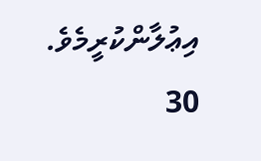އިޢުލާންކުރީމެވެ.
30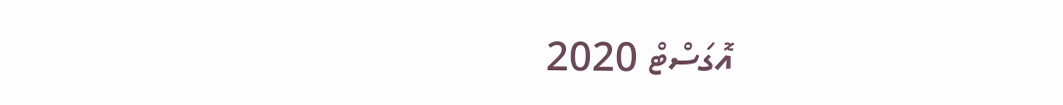އޮގަސްޓް 2020